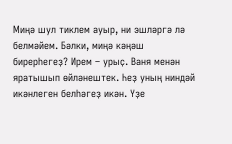Миңә шул тиклем ауыр, ни эшләргә лә белмәйем. Бәлки, миңә кәңәш бирерһегеҙ? Ирем – урыҫ. Ваня менән яратышып өйләнештек. Һеҙ уның ниндәй икәнлеген белһәгеҙ икән. Үҙе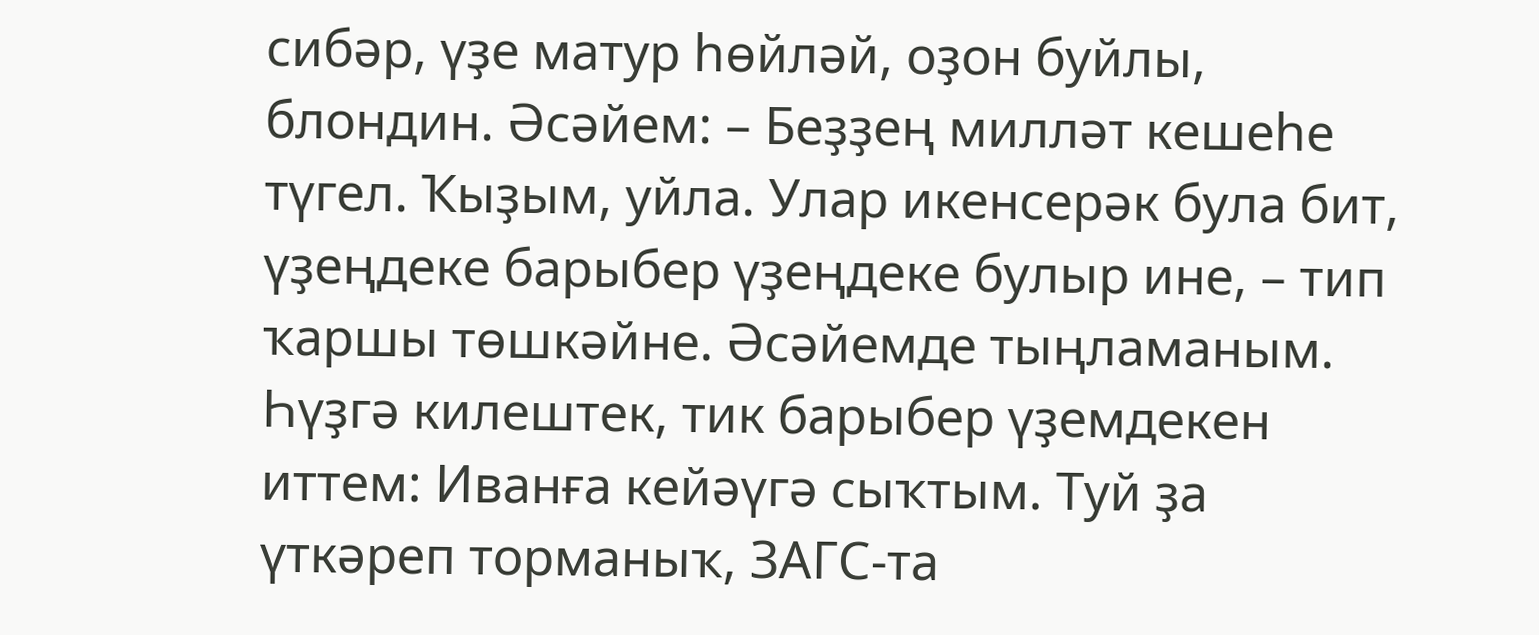сибәр, үҙе матур һөйләй, оҙон буйлы, блондин. Әсәйем: – Беҙҙең милләт кешеһе түгел. Ҡыҙым, уйла. Улар икенсерәк була бит, үҙеңдеке барыбер үҙеңдеке булыр ине, – тип ҡаршы төшкәйне. Әсәйемде тыңламаным. Һүҙгә килештек, тик барыбер үҙемдекен иттем: Иванға кейәүгә сыҡтым. Туй ҙа үткәреп торманыҡ, ЗАГС-та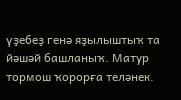үҙебеҙ генә яҙылыштыҡ та йәшәй башланыҡ. Матур тормош ҡорорға теләнек.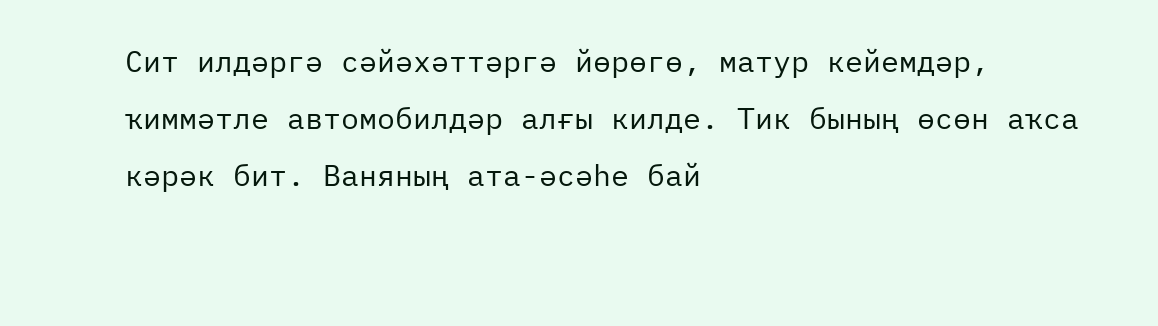Сит илдәргә сәйәхәттәргә йөрөгө, матур кейемдәр, ҡиммәтле автомобилдәр алғы килде. Тик бының өсөн аҡса кәрәк бит. Ваняның ата-әсәһе бай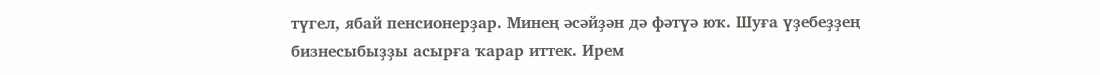түгел, ябай пенсионерҙар. Минең әсәйҙән дә фәтүә юҡ. Шуға үҙебеҙҙең бизнесыбыҙҙы асырға ҡарар иттек. Ирем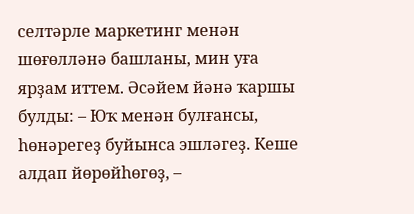селтәрле маркетинг менән шөғөлләнә башланы, мин уға ярҙам иттем. Әсәйем йәнә ҡаршы булды: – Юҡ менән булғансы, һөнәрегеҙ буйынса эшләгеҙ. Кеше алдап йөрөйһөгөҙ, –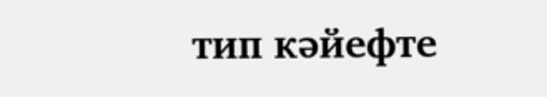тип кәйефте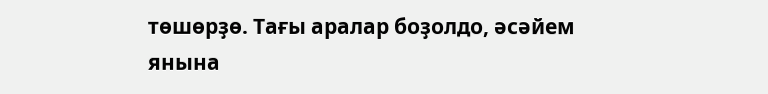төшөрҙө. Тағы аралар боҙолдо, әсәйем янына